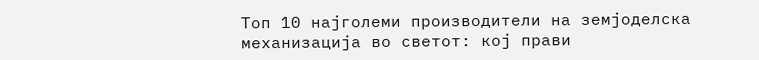Топ 10 најголеми производители на земјоделска механизација во светот: кој прави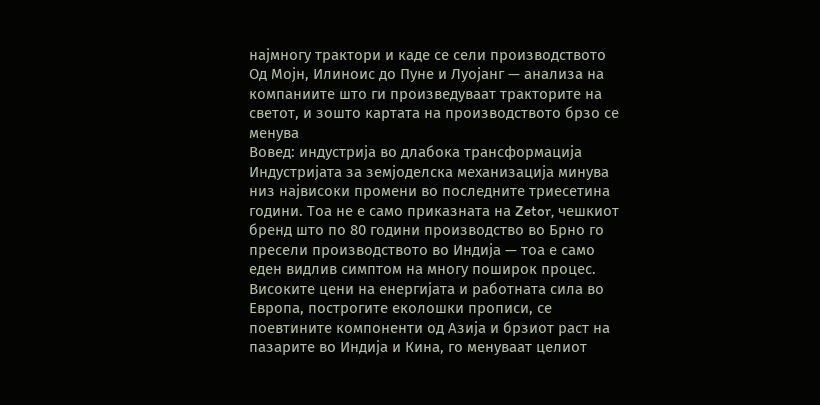најмногу трактори и каде се сели производството
Од Мојн, Илиноис до Пуне и Луојанг — анализа на компаниите што ги произведуваат тракторите на светот, и зошто картата на производството брзо се менува
Вовед: индустрија во длабока трансформација
Индустријата за земјоделска механизација минува низ највисоки промени во последните триесетина години. Тоа не е само приказната на Zetor, чешкиот бренд што по 80 години производство во Брно го пресели производството во Индија — тоа е само еден видлив симптом на многу поширок процес. Високите цени на енергијата и работната сила во Европа, построгите еколошки прописи, се поевтините компоненти од Азија и брзиот раст на пазарите во Индија и Кина, го менуваат целиот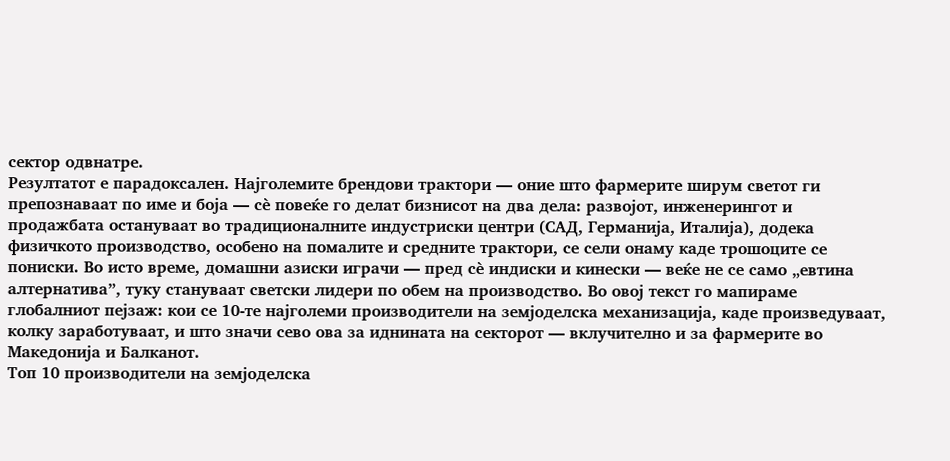сектор одвнатре.
Резултатот е парадоксален. Најголемите брендови трактори — оние што фармерите ширум светот ги препознаваат по име и боја — сè повеќе го делат бизнисот на два дела: развојот, инженерингот и продажбата остануваат во традиционалните индустриски центри (САД, Германија, Италија), додека физичкото производство, особено на помалите и средните трактори, се сели онаму каде трошоците се пониски. Во исто време, домашни азиски играчи — пред сè индиски и кинески — веќе не се само „евтина алтернатива”, туку стануваат светски лидери по обем на производство. Во овој текст го мапираме глобалниот пејзаж: кои се 10-те најголеми производители на земјоделска механизација, каде произведуваат, колку заработуваат, и што значи сево ова за иднината на секторот — вклучително и за фармерите во Македонија и Балканот.
Топ 10 производители на земјоделска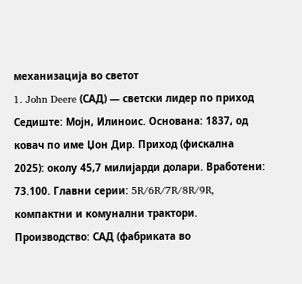механизација во светот
1. John Deere (САД) — светски лидер по приход
Седиште: Мојн, Илиноис. Основана: 1837, од ковач по име Џон Дир. Приход (фискална 2025): околу 45,7 милијарди долари. Вработени: 73.100. Главни серии: 5R/6R/7R/8R/9R, компактни и комунални трактори. Производство: САД (фабриката во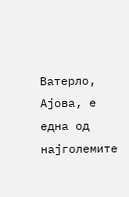Ватерло, Ајова, е една од најголемите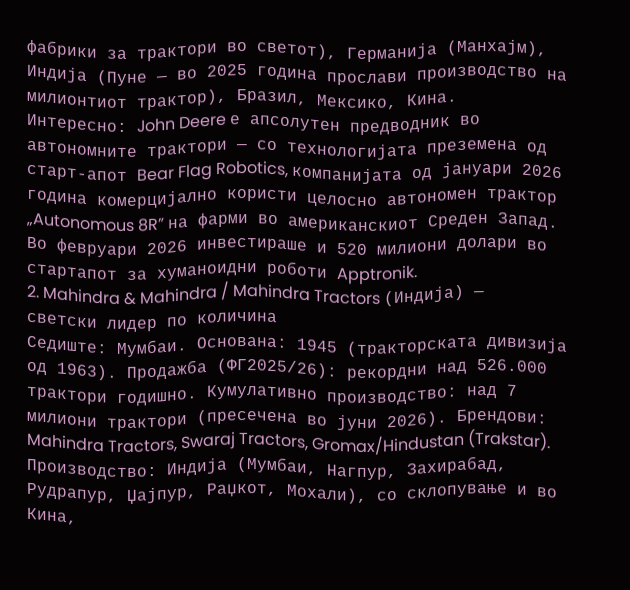фабрики за трактори во светот), Германија (Манхајм), Индија (Пуне — во 2025 година прослави производство на милионтиот трактор), Бразил, Мексико, Кина.
Интересно: John Deere е апсолутен предводник во автономните трактори — со технологијата преземена од старт-апот Bear Flag Robotics, компанијата од јануари 2026 година комерцијално користи целосно автономен трактор „Autonomous 8R” на фарми во американскиот Среден Запад. Во февруари 2026 инвестираше и 520 милиони долари во стартапот за хуманоидни роботи Apptronik.
2. Mahindra & Mahindra / Mahindra Tractors (Индија) — светски лидер по количина
Седиште: Мумбаи. Основана: 1945 (тракторската дивизија од 1963). Продажба (ФГ2025/26): рекордни над 526.000 трактори годишно. Кумулативно производство: над 7 милиони трактори (пресечена во јуни 2026). Брендови: Mahindra Tractors, Swaraj Tractors, Gromax/Hindustan (Trakstar). Производство: Индија (Мумбаи, Нагпур, Захирабад, Рудрапур, Џајпур, Раџкот, Мохали), со склопување и во Кина,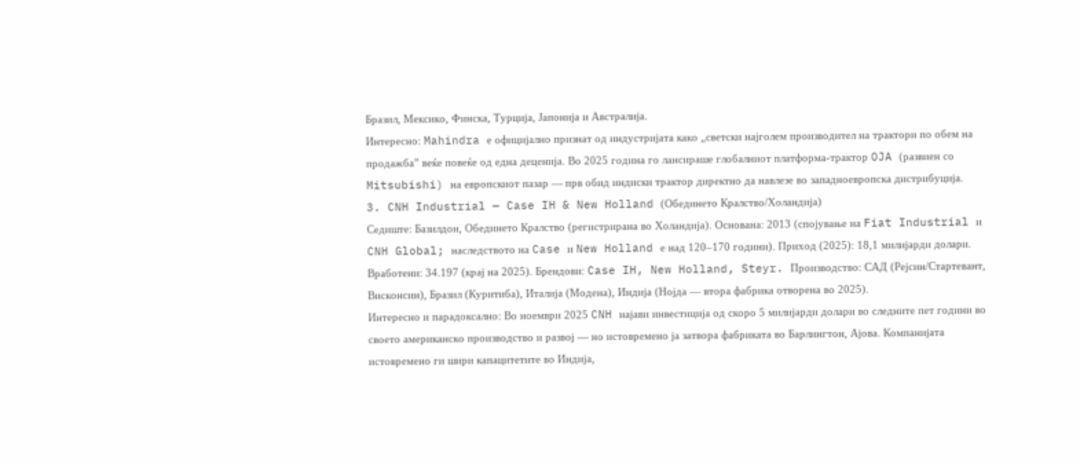Бразил, Мексико, Финска, Турција, Јапонија и Австралија.
Интересно: Mahindra е официјално признат од индустријата како „светски најголем производител на трактори по обем на продажба” веќе повеќе од една деценија. Во 2025 година го лансираше глобалниот платформа-трактор OJA (развиен со Mitsubishi) на европскиот пазар — прв обид индиски трактор директно да навлезе во западноевропска дистрибуција.
3. CNH Industrial — Case IH & New Holland (Обединето Кралство/Холандија)
Седиште: Базилдон, Обединето Кралство (регистрирана во Холандија). Основана: 2013 (спојување на Fiat Industrial и CNH Global; наследството на Case и New Holland е над 120–170 години). Приход (2025): 18,1 милијарди долари. Вработени: 34.197 (крај на 2025). Брендови: Case IH, New Holland, Steyr. Производство: САД (Рејсин/Стартевант, Висконсин), Бразил (Куритиба), Италија (Модена), Индија (Нојда — втора фабрика отворена во 2025).
Интересно и парадоксално: Во ноември 2025 CNH најави инвестиција од скоро 5 милијарди долари во следните пет години во своето американско производство и развој — но истовремено ја затвора фабриката во Барлингтон, Ајова. Компанијата истовремено ги шири капацитетите во Индија,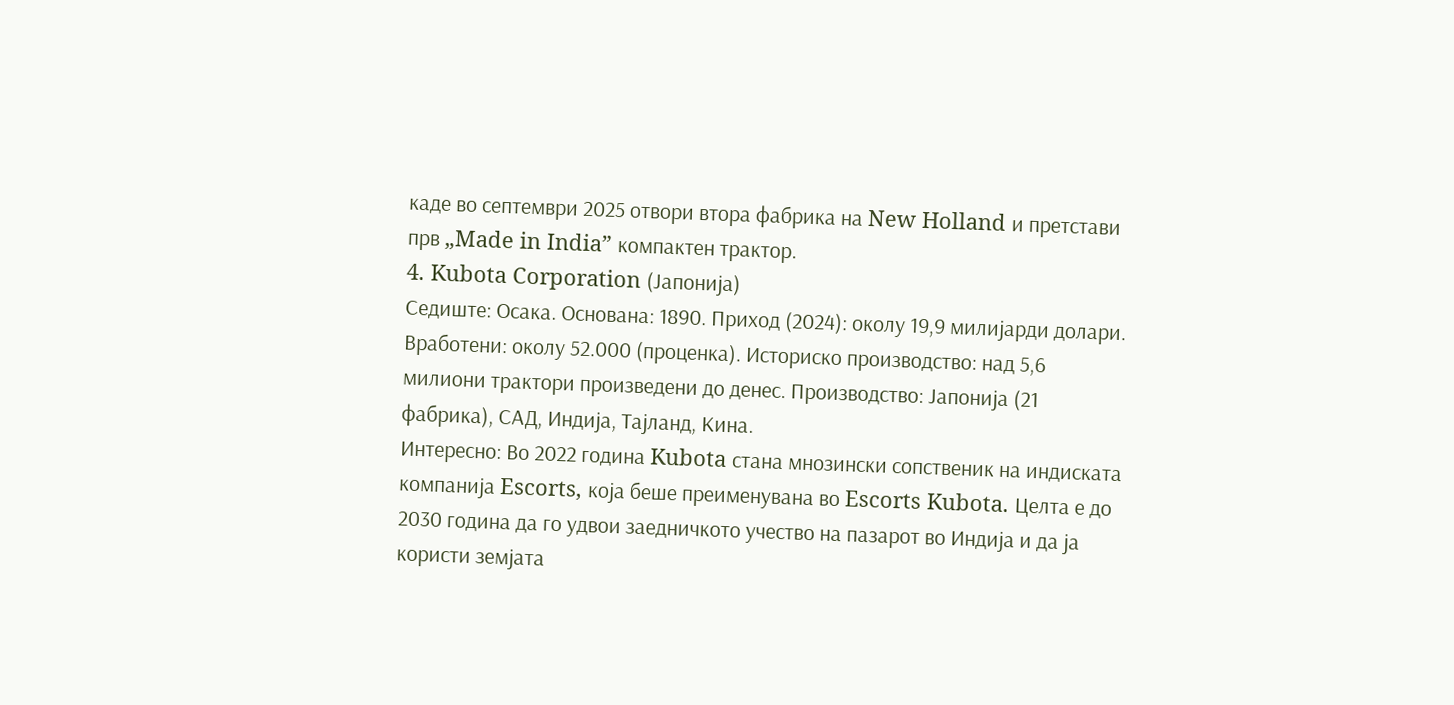каде во септември 2025 отвори втора фабрика на New Holland и претстави прв „Made in India” компактен трактор.
4. Kubota Corporation (Јапонија)
Седиште: Осака. Основана: 1890. Приход (2024): околу 19,9 милијарди долари. Вработени: околу 52.000 (проценка). Историско производство: над 5,6 милиони трактори произведени до денес. Производство: Јапонија (21 фабрика), САД, Индија, Тајланд, Кина.
Интересно: Во 2022 година Kubota стана мнозински сопственик на индиската компанија Escorts, која беше преименувана во Escorts Kubota. Целта е до 2030 година да го удвои заедничкото учество на пазарот во Индија и да ја користи земјата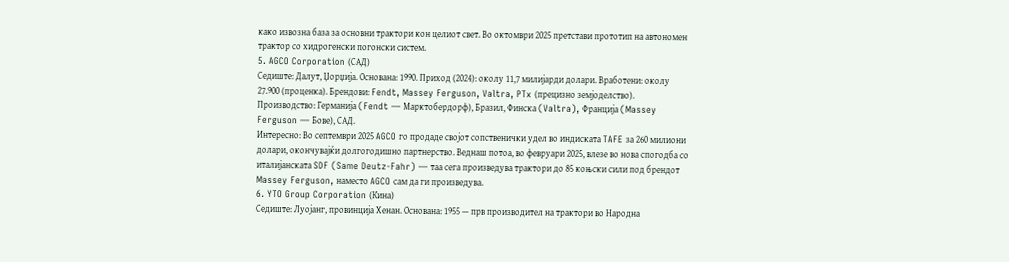како извозна база за основни трактори кон целиот свет. Во октомври 2025 претстави прототип на автономен трактор со хидрогенски погонски систем.
5. AGCO Corporation (САД)
Седиште: Далут, Џорџија. Основана: 1990. Приход (2024): околу 11,7 милијарди долари. Вработени: околу 27.900 (проценка). Брендови: Fendt, Massey Ferguson, Valtra, PTx (прецизно земјоделство). Производство: Германија (Fendt — Марктобердорф), Бразил, Финска (Valtra), Франција (Massey Ferguson — Бове), САД.
Интересно: Во септември 2025 AGCO го продаде својот сопственички удел во индиската TAFE за 260 милиони долари, окончувајќи долгогодишно партнерство. Веднаш потоа, во февруари 2025, влезе во нова спогодба со италијанската SDF (Same Deutz-Fahr) — таа сега произведува трактори до 85 коњски сили под брендот Massey Ferguson, наместо AGCO сам да ги произведува.
6. YTO Group Corporation (Кина)
Седиште: Луојанг, провинција Хенан. Основана: 1955 — прв производител на трактори во Народна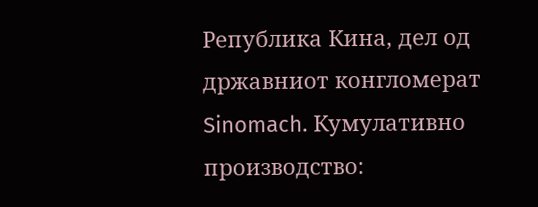Република Кина, дел од државниот конгломерат Sinomach. Кумулативно производство: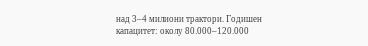над 3–4 милиони трактори. Годишен капацитет: околу 80.000–120.000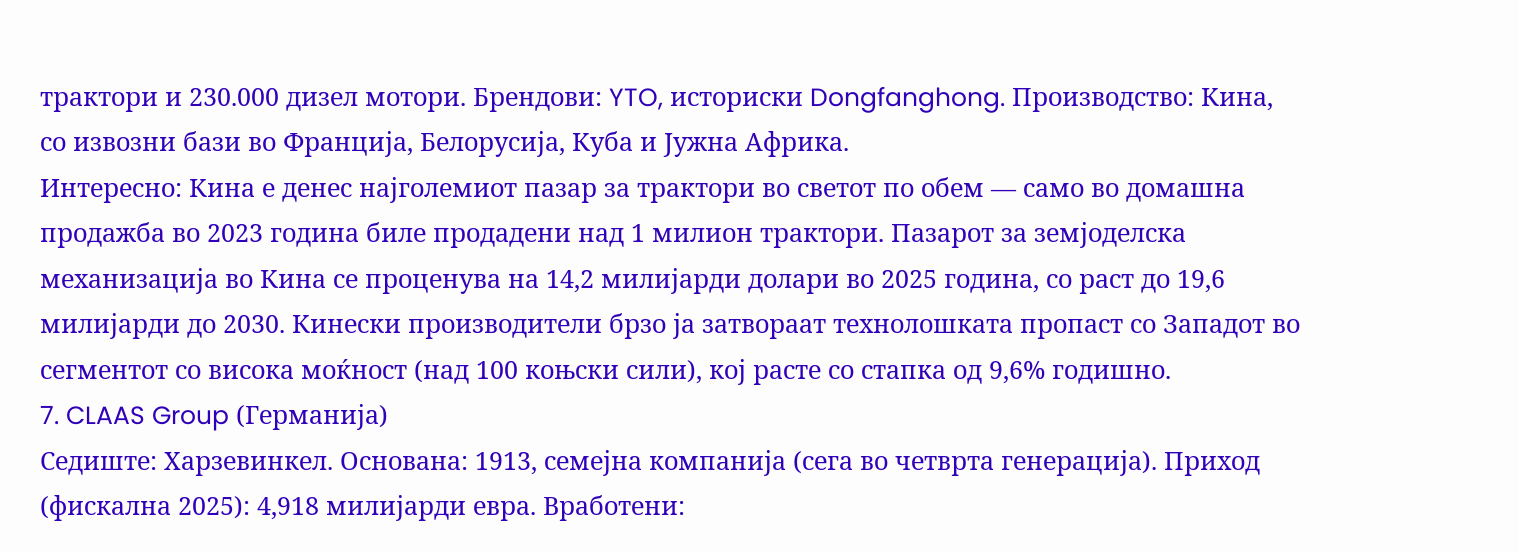трактори и 230.000 дизел мотори. Брендови: YTO, историски Dongfanghong. Производство: Кина, со извозни бази во Франција, Белорусија, Куба и Јужна Африка.
Интересно: Кина е денес најголемиот пазар за трактори во светот по обем — само во домашна продажба во 2023 година биле продадени над 1 милион трактори. Пазарот за земјоделска механизација во Кина се проценува на 14,2 милијарди долари во 2025 година, со раст до 19,6 милијарди до 2030. Кинески производители брзо ја затвораат технолошката пропаст со Западот во сегментот со висока моќност (над 100 коњски сили), кој расте со стапка од 9,6% годишно.
7. CLAAS Group (Германија)
Седиште: Харзевинкел. Основана: 1913, семејна компанија (сега во четврта генерација). Приход (фискална 2025): 4,918 милијарди евра. Вработени: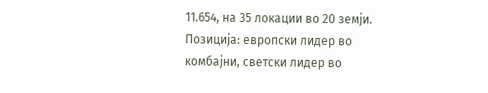11.654, на 35 локации во 20 земји. Позиција: европски лидер во комбајни, светски лидер во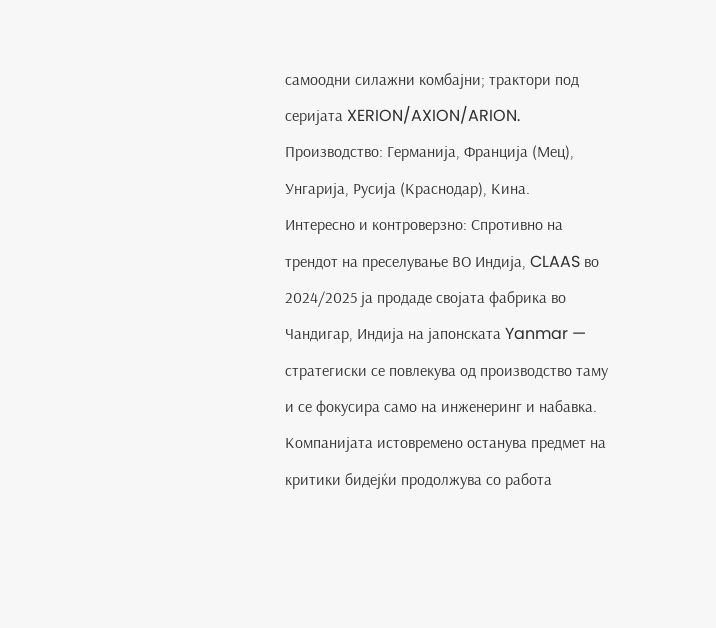самоодни силажни комбајни; трактори под серијата XERION/AXION/ARION. Производство: Германија, Франција (Мец), Унгарија, Русија (Краснодар), Кина.
Интересно и контроверзно: Спротивно на трендот на преселување ВО Индија, CLAAS во 2024/2025 ја продаде својата фабрика во Чандигар, Индија на јапонската Yanmar — стратегиски се повлекува од производство таму и се фокусира само на инженеринг и набавка. Компанијата истовремено останува предмет на критики бидејќи продолжува со работа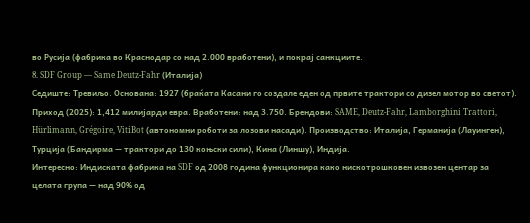во Русија (фабрика во Краснодар со над 2.000 вработени), и покрај санкциите.
8. SDF Group — Same Deutz-Fahr (Италија)
Седиште: Тревиљо. Основана: 1927 (браќата Касани го создале еден од првите трактори со дизел мотор во светот). Приход (2025): 1,412 милијарди евра. Вработени: над 3.750. Брендови: SAME, Deutz-Fahr, Lamborghini Trattori, Hürlimann, Grégoire, VitiBot (автономни роботи за лозови насади). Производство: Италија, Германија (Лауинген), Турција (Бандирма — трактори до 130 коњски сили), Кина (Линшу), Индија.
Интересно: Индиската фабрика на SDF од 2008 година функционира како нискотрошковен извозен центар за целата група — над 90% од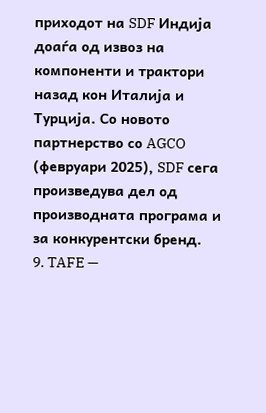приходот на SDF Индија доаѓа од извоз на компоненти и трактори назад кон Италија и Турција. Со новото партнерство со AGCO (февруари 2025), SDF сега произведува дел од производната програма и за конкурентски бренд.
9. TAFE —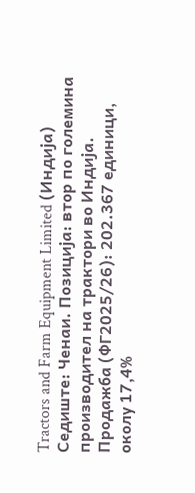Tractors and Farm Equipment Limited (Индија)
Седиште: Ченаи. Позиција: втор по големина производител на трактори во Индија. Продажба (ФГ2025/26): 202.367 единици, околу 17,4%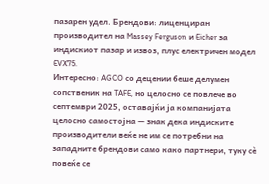пазарен удел. Брендови: лиценциран производител на Massey Ferguson и Eicher за индискиот пазар и извоз, плус електричен модел EVX75.
Интересно: AGCO со децении беше делумен сопственик на TAFE, но целосно се повлече во септември 2025, оставајќи ја компанијата целосно самостојна — знак дека индиските производители веќе не им се потребни на западните брендови само како партнери, туку сè повеќе се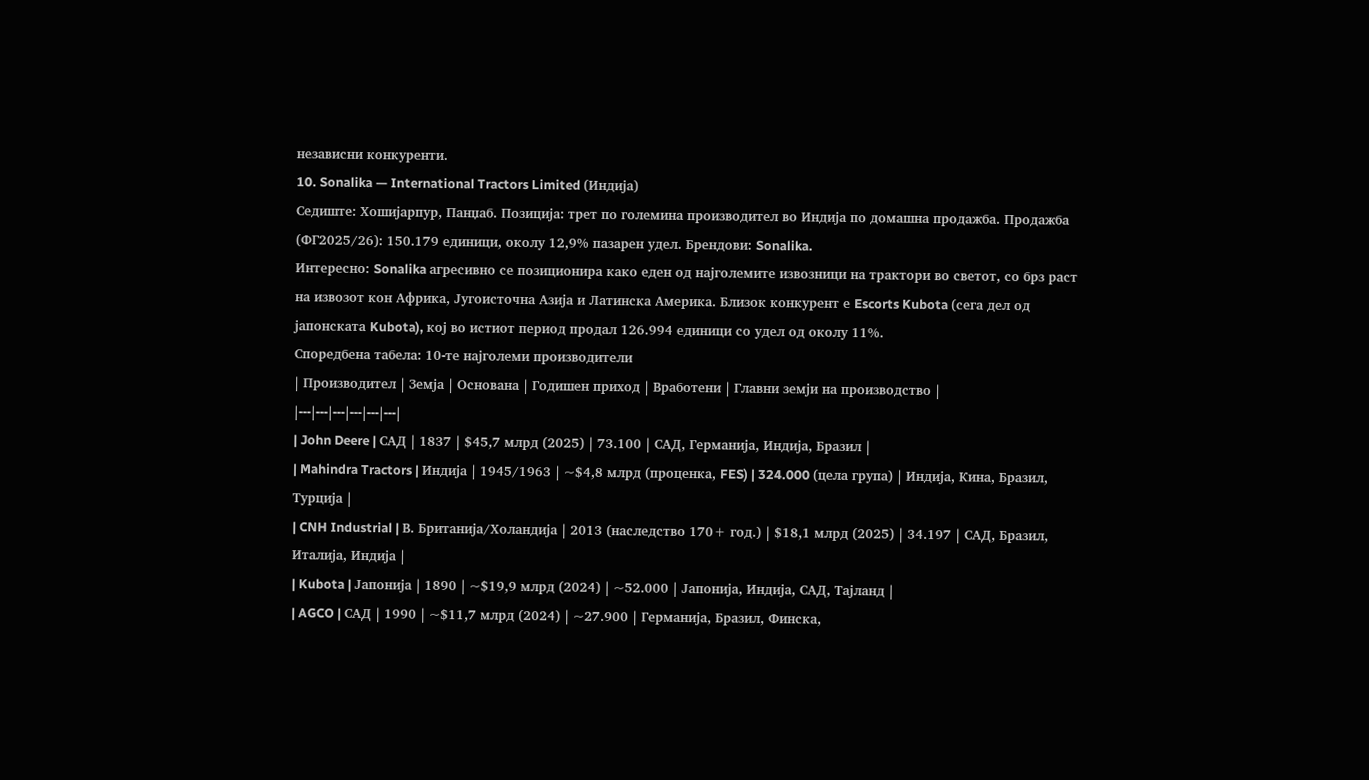независни конкуренти.
10. Sonalika — International Tractors Limited (Индија)
Седиште: Хошијарпур, Панџаб. Позиција: трет по големина производител во Индија по домашна продажба. Продажба (ФГ2025/26): 150.179 единици, околу 12,9% пазарен удел. Брендови: Sonalika.
Интересно: Sonalika агресивно се позиционира како еден од најголемите извозници на трактори во светот, со брз раст на извозот кон Африка, Југоисточна Азија и Латинска Америка. Близок конкурент е Escorts Kubota (сега дел од јапонската Kubota), кој во истиот период продал 126.994 единици со удел од околу 11%.
Споредбена табела: 10-те најголеми производители
| Производител | Земја | Основана | Годишен приход | Вработени | Главни земји на производство |
|---|---|---|---|---|---|
| John Deere | САД | 1837 | $45,7 млрд (2025) | 73.100 | САД, Германија, Индија, Бразил |
| Mahindra Tractors | Индија | 1945/1963 | ~$4,8 млрд (проценка, FES) | 324.000 (цела група) | Индија, Кина, Бразил, Турција |
| CNH Industrial | В. Британија/Холандија | 2013 (наследство 170+ год.) | $18,1 млрд (2025) | 34.197 | САД, Бразил, Италија, Индија |
| Kubota | Јапонија | 1890 | ~$19,9 млрд (2024) | ~52.000 | Јапонија, Индија, САД, Тајланд |
| AGCO | САД | 1990 | ~$11,7 млрд (2024) | ~27.900 | Германија, Бразил, Финска,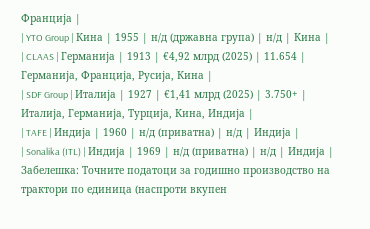Франција |
| YTO Group | Кина | 1955 | н/д (државна група) | н/д | Кина |
| CLAAS | Германија | 1913 | €4,92 млрд (2025) | 11.654 | Германија, Франција, Русија, Кина |
| SDF Group | Италија | 1927 | €1,41 млрд (2025) | 3.750+ | Италија, Германија, Турција, Кина, Индија |
| TAFE | Индија | 1960 | н/д (приватна) | н/д | Индија |
| Sonalika (ITL) | Индија | 1969 | н/д (приватна) | н/д | Индија |
Забелешка: Точните податоци за годишно производство на трактори по единица (наспроти вкупен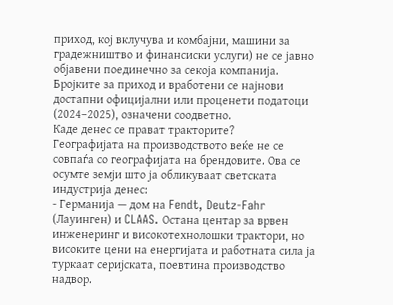приход, кој вклучува и комбајни, машини за градежништво и финансиски услуги) не се јавно објавени поединечно за секоја компанија. Бројките за приход и вработени се најнови достапни официјални или проценети податоци (2024–2025), означени соодветно.
Каде денес се прават тракторите?
Географијата на производството веќе не се совпаѓа со географијата на брендовите. Ова се осумте земји што ја обликуваат светската индустрија денес:
- Германија — дом на Fendt, Deutz-Fahr (Лауинген) и CLAAS. Остана центар за врвен инженеринг и високотехнолошки трактори, но високите цени на енергијата и работната сила ја туркаат серијската, поевтина производство надвор.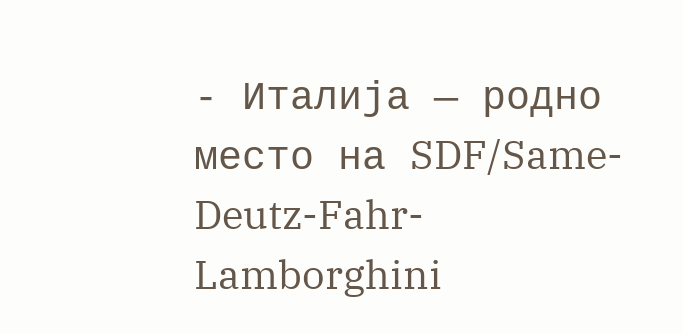- Италија — родно место на SDF/Same-Deutz-Fahr-Lamborghini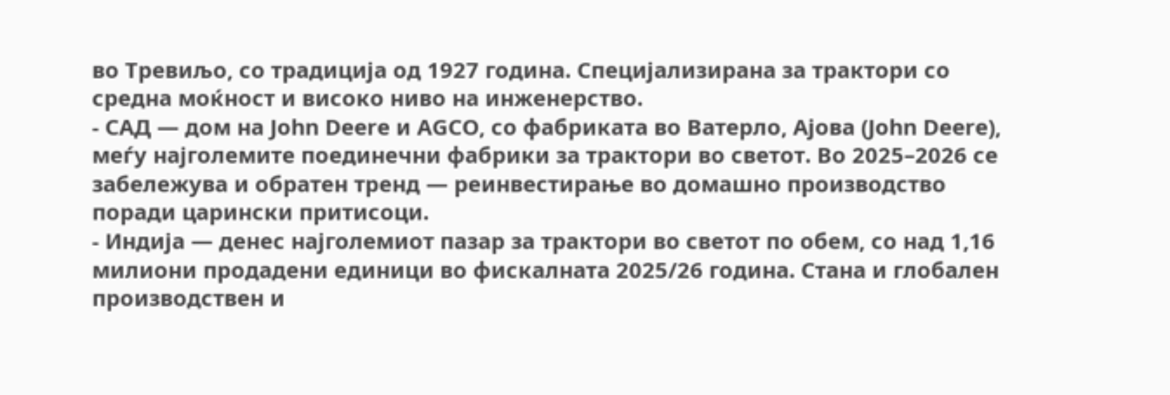во Тревиљо, со традиција од 1927 година. Специјализирана за трактори со средна моќност и високо ниво на инженерство.
- САД — дом на John Deere и AGCO, со фабриката во Ватерло, Ајова (John Deere), меѓу најголемите поединечни фабрики за трактори во светот. Во 2025–2026 се забележува и обратен тренд — реинвестирање во домашно производство поради царински притисоци.
- Индија — денес најголемиот пазар за трактори во светот по обем, со над 1,16 милиони продадени единици во фискалната 2025/26 година. Стана и глобален производствен и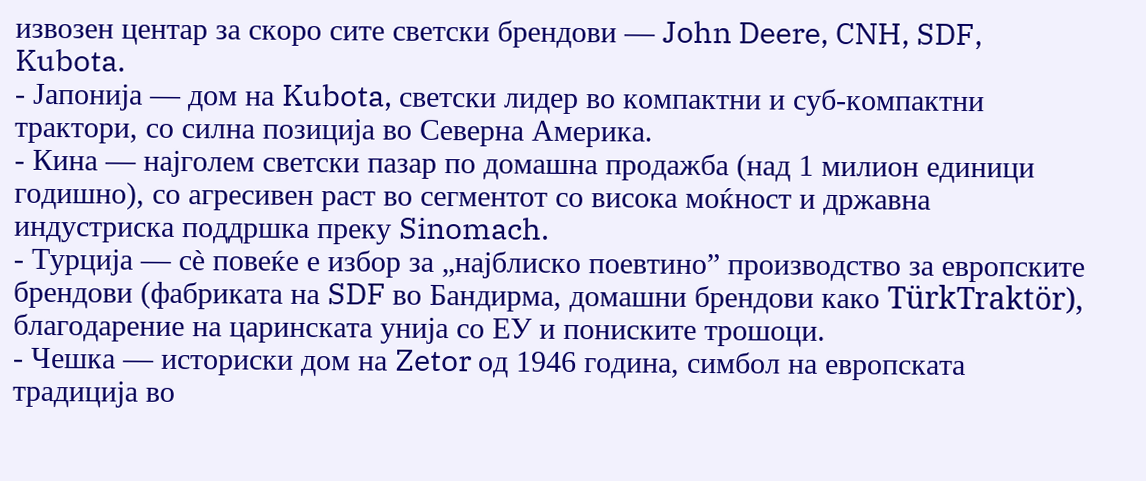извозен центар за скоро сите светски брендови — John Deere, CNH, SDF, Kubota.
- Јапонија — дом на Kubota, светски лидер во компактни и суб-компактни трактори, со силна позиција во Северна Америка.
- Кина — најголем светски пазар по домашна продажба (над 1 милион единици годишно), со агресивен раст во сегментот со висока моќност и државна индустриска поддршка преку Sinomach.
- Турција — сè повеќе е избор за „најблиско поевтино” производство за европските брендови (фабриката на SDF во Бандирма, домашни брендови како TürkTraktör), благодарение на царинската унија со ЕУ и пониските трошоци.
- Чешка — историски дом на Zetor од 1946 година, симбол на европската традиција во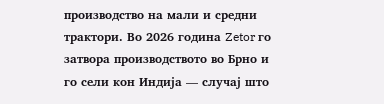производство на мали и средни трактори. Во 2026 година Zetor го затвора производството во Брно и го сели кон Индија — случај што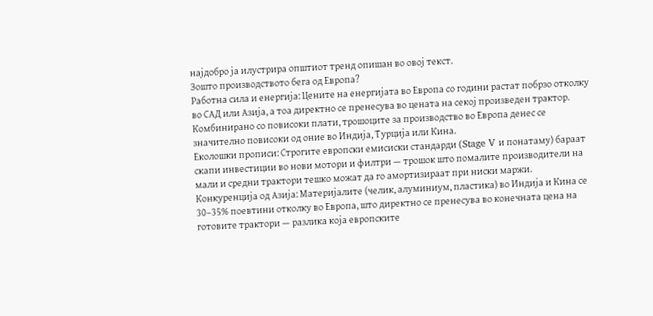најдобро ја илустрира општиот тренд опишан во овој текст.
Зошто производството бега од Европа?
Работна сила и енергија: Цените на енергијата во Европа со години растат побрзо отколку во САД или Азија, а тоа директно се пренесува во цената на секој произведен трактор. Комбинирано со повисоки плати, трошоците за производство во Европа денес се значително повисоки од оние во Индија, Турција или Кина.
Еколошки прописи: Строгите европски емисиски стандарди (Stage V и понатаму) бараат скапи инвестиции во нови мотори и филтри — трошок што помалите производители на мали и средни трактори тешко можат да го амортизираат при ниски маржи.
Конкуренција од Азија: Материјалите (челик, алуминиум, пластика) во Индија и Кина се 30–35% поевтини отколку во Европа, што директно се пренесува во конечната цена на готовите трактори — разлика која европските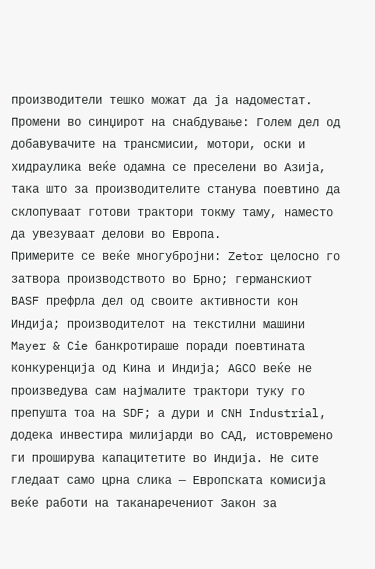производители тешко можат да ја надоместат.
Промени во синџирот на снабдување: Голем дел од добавувачите на трансмисии, мотори, оски и хидраулика веќе одамна се преселени во Азија, така што за производителите станува поевтино да склопуваат готови трактори токму таму, наместо да увезуваат делови во Европа.
Примерите се веќе многубројни: Zetor целосно го затвора производството во Брно; германскиот BASF префрла дел од своите активности кон Индија; производителот на текстилни машини Mayer & Cie банкротираше поради поевтината конкуренција од Кина и Индија; AGCO веќе не произведува сам најмалите трактори туку го препушта тоа на SDF; а дури и CNH Industrial, додека инвестира милијарди во САД, истовремено ги проширува капацитетите во Индија. Не сите гледаат само црна слика — Европската комисија веќе работи на таканаречениот Закон за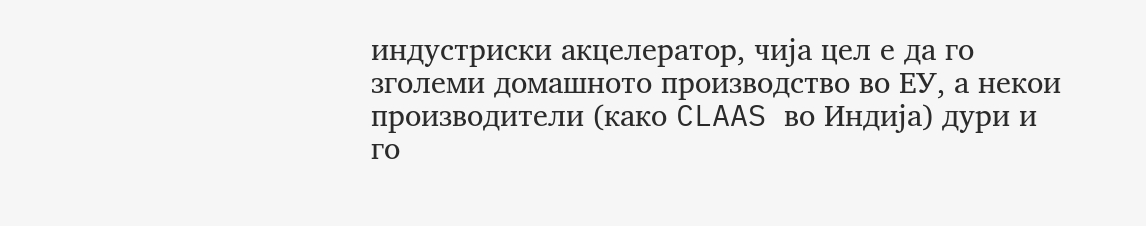индустриски акцелератор, чија цел е да го зголеми домашното производство во ЕУ, а некои производители (како CLAAS во Индија) дури и го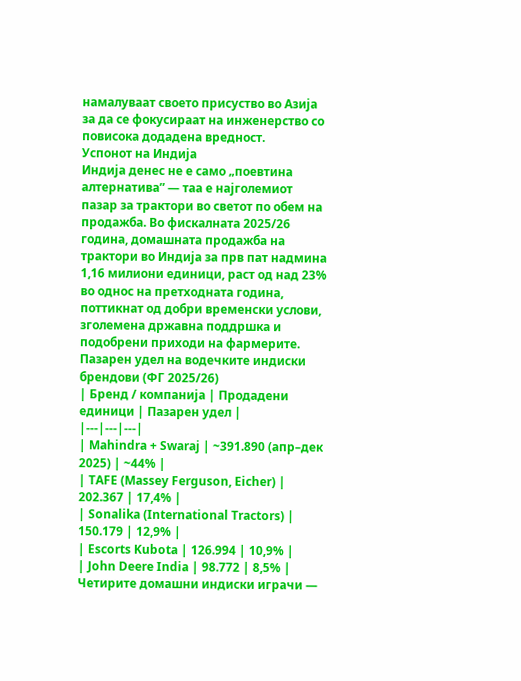намалуваат своето присуство во Азија за да се фокусираат на инженерство со повисока додадена вредност.
Успонот на Индија
Индија денес не е само „поевтина алтернатива” — таа е најголемиот пазар за трактори во светот по обем на продажба. Во фискалната 2025/26 година, домашната продажба на трактори во Индија за прв пат надмина 1,16 милиони единици, раст од над 23% во однос на претходната година, поттикнат од добри временски услови, зголемена државна поддршка и подобрени приходи на фармерите.
Пазарен удел на водечките индиски брендови (ФГ 2025/26)
| Бренд / компанија | Продадени единици | Пазарен удел |
|---|---|---|
| Mahindra + Swaraj | ~391.890 (апр–дек 2025) | ~44% |
| TAFE (Massey Ferguson, Eicher) | 202.367 | 17,4% |
| Sonalika (International Tractors) | 150.179 | 12,9% |
| Escorts Kubota | 126.994 | 10,9% |
| John Deere India | 98.772 | 8,5% |
Четирите домашни индиски играчи —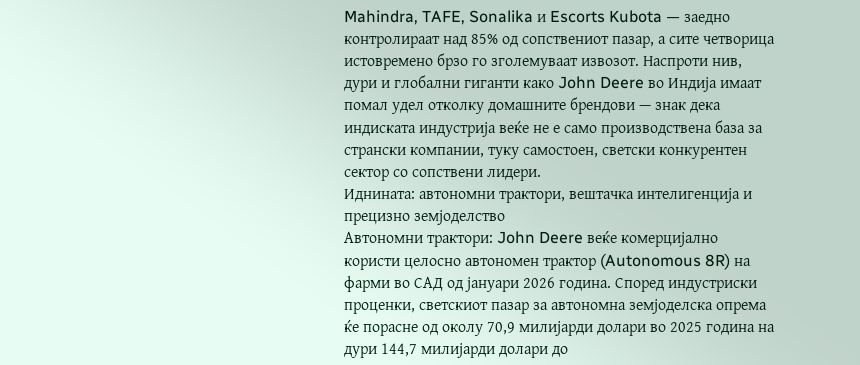Mahindra, TAFE, Sonalika и Escorts Kubota — заедно контролираат над 85% од сопствениот пазар, а сите четворица истовремено брзо го зголемуваат извозот. Наспроти нив, дури и глобални гиганти како John Deere во Индија имаат помал удел отколку домашните брендови — знак дека индиската индустрија веќе не е само производствена база за странски компании, туку самостоен, светски конкурентен сектор со сопствени лидери.
Иднината: автономни трактори, вештачка интелигенција и прецизно земјоделство
Автономни трактори: John Deere веќе комерцијално користи целосно автономен трактор (Autonomous 8R) на фарми во САД од јануари 2026 година. Според индустриски проценки, светскиот пазар за автономна земјоделска опрема ќе порасне од околу 70,9 милијарди долари во 2025 година на дури 144,7 милијарди долари до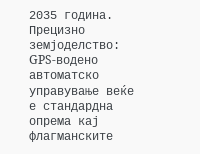2035 година.
Прецизно земјоделство: GPS-водено автоматско управување веќе е стандардна опрема кај флагманските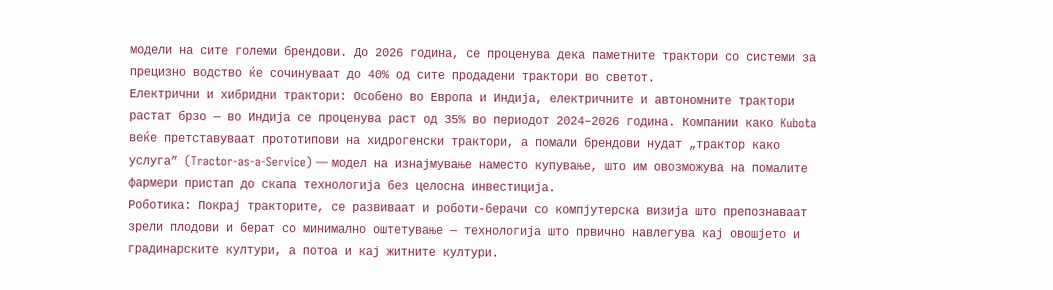модели на сите големи брендови. До 2026 година, се проценува дека паметните трактори со системи за прецизно водство ќе сочинуваат до 40% од сите продадени трактори во светот.
Електрични и хибридни трактори: Особено во Европа и Индија, електричните и автономните трактори растат брзо — во Индија се проценува раст од 35% во периодот 2024–2026 година. Компании како Kubota веќе претставуваат прототипови на хидрогенски трактори, а помали брендови нудат „трактор како услуга” (Tractor-as-a-Service) — модел на изнајмување наместо купување, што им овозможува на помалите фармери пристап до скапа технологија без целосна инвестиција.
Роботика: Покрај тракторите, се развиваат и роботи-берачи со компјутерска визија што препознаваат зрели плодови и берат со минимално оштетување — технологија што првично навлегува кај овошјето и градинарските култури, а потоа и кај житните култури.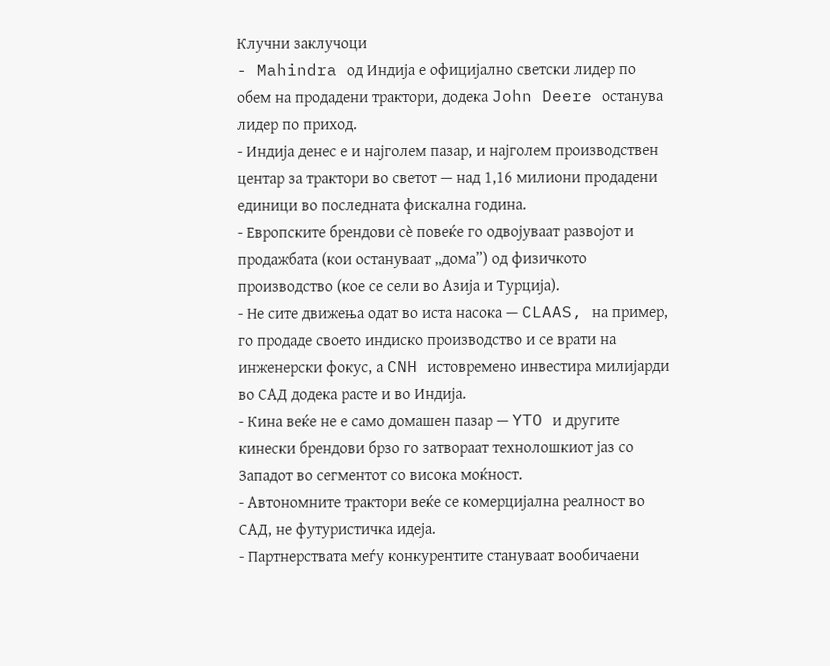Клучни заклучоци
- Mahindra од Индија е официјално светски лидер по обем на продадени трактори, додека John Deere останува лидер по приход.
- Индија денес е и најголем пазар, и најголем производствен центар за трактори во светот — над 1,16 милиони продадени единици во последната фискална година.
- Европските брендови сè повеќе го одвојуваат развојот и продажбата (кои остануваат „дома”) од физичкото производство (кое се сели во Азија и Турција).
- Не сите движења одат во иста насока — CLAAS, на пример, го продаде своето индиско производство и се врати на инженерски фокус, а CNH истовремено инвестира милијарди во САД додека расте и во Индија.
- Кина веќе не е само домашен пазар — YTO и другите кинески брендови брзо го затвораат технолошкиот јаз со Западот во сегментот со висока моќност.
- Автономните трактори веќе се комерцијална реалност во САД, не футуристичка идеја.
- Партнерствата меѓу конкурентите стануваат вообичаени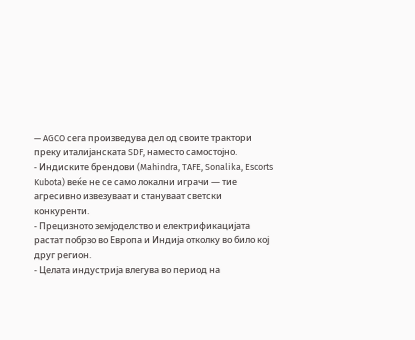— AGCO сега произведува дел од своите трактори преку италијанската SDF, наместо самостојно.
- Индиските брендови (Mahindra, TAFE, Sonalika, Escorts Kubota) веќе не се само локални играчи — тие агресивно извезуваат и стануваат светски конкуренти.
- Прецизното земјоделство и електрификацијата растат побрзо во Европа и Индија отколку во било кој друг регион.
- Целата индустрија влегува во период на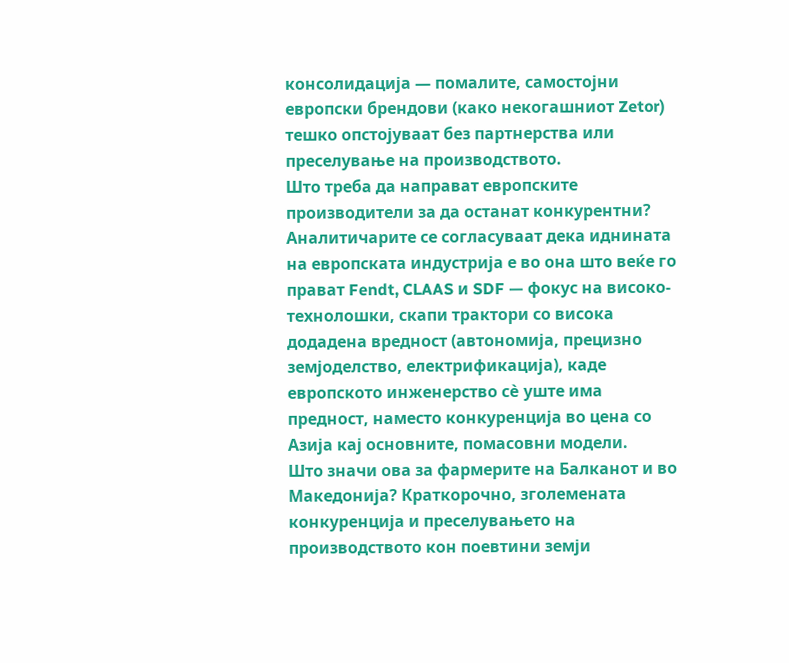консолидација — помалите, самостојни европски брендови (како некогашниот Zetor) тешко опстојуваат без партнерства или преселување на производството.
Што треба да направат европските производители за да останат конкурентни? Аналитичарите се согласуваат дека иднината на европската индустрија е во она што веќе го прават Fendt, CLAAS и SDF — фокус на високо-технолошки, скапи трактори со висока додадена вредност (автономија, прецизно земјоделство, електрификација), каде европското инженерство сè уште има предност, наместо конкуренција во цена со Азија кај основните, помасовни модели.
Што значи ова за фармерите на Балканот и во Македонија? Краткорочно, зголемената конкуренција и преселувањето на производството кон поевтини земји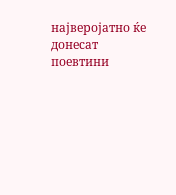најверојатно ќе донесат поевтини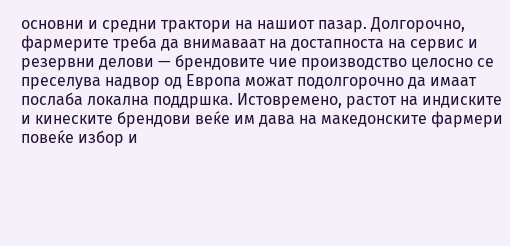основни и средни трактори на нашиот пазар. Долгорочно, фармерите треба да внимаваат на достапноста на сервис и резервни делови — брендовите чие производство целосно се преселува надвор од Европа можат подолгорочно да имаат послаба локална поддршка. Истовремено, растот на индиските и кинеските брендови веќе им дава на македонските фармери повеќе избор и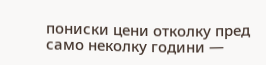пониски цени отколку пред само неколку години —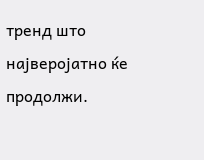тренд што најверојатно ќе продолжи.